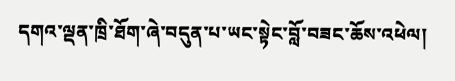དགའ་ལྡན་ཁྲི་ཐོག་ཞེ་བདུན་པ་ཡང་སྟེང་བློ་བཟང་ཆོས་འཕེལ།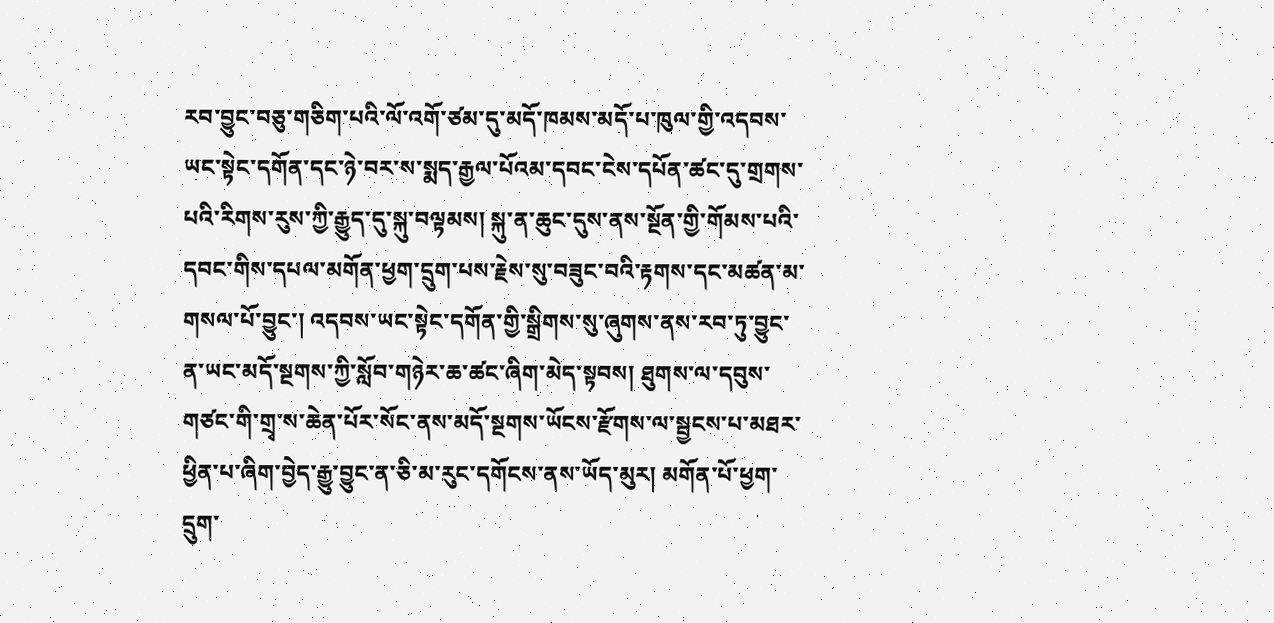རབ་བྱུང་བཅུ་གཅིག་པའི་ལོ་འགོ་ཙམ་དུ་མདོ་ཁམས་མདོ་པ་ཁུལ་གྱི་འདབས་ཡང་སྟེང་དགོན་དང་ཉེ་བར་ས་སྨད་རྒྱལ་པོའམ་དབང་ངེས་དཔོན་ཚང་དུ་གྲགས་པའི་རིགས་རུས་ཀྱི་རྒྱུད་དུ་སྐུ་བལྟམས། སྐུ་ན་ཆུང་དུས་ནས་སྔོན་གྱི་གོམས་པའི་དབང་གིས་དཔལ་མགོན་ཕྱག་དྲུག་པས་རྗེས་སུ་བཟུང་བའི་རྟགས་དང་མཚན་མ་གསལ་པོ་བྱུང་། འདབས་ཡང་སྟེང་དགོན་གྱི་སྒྲིགས་སུ་ཞུགས་ནས་རབ་ཏུ་བྱུང་ན་ཡང་མདོ་སྔགས་ཀྱི་སློབ་གཉེར་ཆ་ཚང་ཞིག་མེད་སྟབས། ཐུགས་ལ་དབུས་གཙང་གི་གྲྭ་ས་ཆེན་པོར་སོང་ནས་མདོ་སྔགས་ཡོངས་རྫོགས་ལ་སྦྱངས་པ་མཐར་ཕྱིན་པ་ཞིག་བྱེད་རྒྱུ་བྱུང་ན་ཅི་མ་རུང་དགོངས་ནས་ཡོད་མུར། མགོན་པོ་ཕྱག་དྲུག་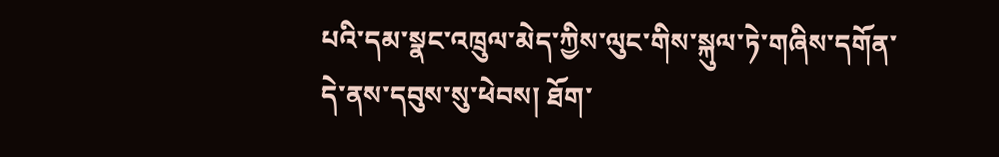པའི་དམ་སྣང་འཁྲུལ་མེད་ཀྱིས་ལུང་གིས་སྐུལ་ཏེ་གཞིས་དགོན་དེ་ནས་དབུས་སུ་ཕེབས། ཐོག་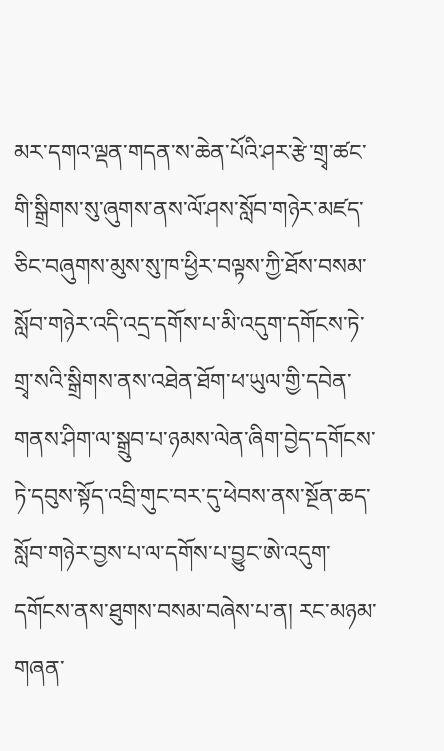མར་དགའ་ལྡན་གདན་ས་ཆེན་པོའི་ཤར་རྩེ་གྲྭ་ཚང་གི་སྒྲིགས་སུ་ཞུགས་ནས་ལོ་ཤས་སློབ་གཉེར་མཛད་ཅིང་བཞུགས་མུས་སུ་ཁ་ཕྱིར་བལྟས་ཀྱི་ཐོས་བསམ་སློབ་གཉེར་འདི་འདྲ་དགོས་པ་མི་འདུག་དགོངས་ཏེ་གྲྭ་སའི་སྒྲིགས་ནས་འཐེན་ཐོག་ཕ་ཡུལ་གྱི་དབེན་གནས་ཤིག་ལ་སྒྲུབ་པ་ཉམས་ལེན་ཞིག་བྱེད་དགོངས་ཏེ་དབུས་སྟོད་འབྲི་གུང་བར་དུ་ཕེབས་ནས་སྔོན་ཆད་སློབ་གཉེར་བྱས་པ་ལ་དགོས་པ་བྱུང་ཨེ་འདུག་དགོངས་ནས་ཐུགས་བསམ་བཞེས་པ་ན། རང་མཉམ་གཞན་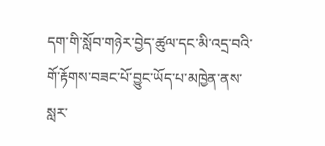དག་གི་སློབ་གཉེར་བྱེད་ཚུལ་དང་མི་འདྲ་བའི་གོ་རྟོགས་བཟང་པོ་བྱུང་ཡོད་པ་མཁྱེན་ནས་སླར་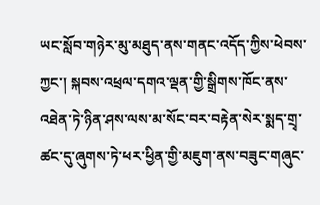ཡང་སློབ་གཉེར་མུ་མཐུད་ནས་གནང་འདོད་ཀྱིས་ཕེབས་ཀྱང་། སྐབས་འཕྲལ་དགའ་ལྡན་གྱི་སྒྲིགས་ཁོང་ནས་འཐེན་ཏེ་ཉིན་ཤས་ལས་མ་སོང་བར་བརྟེན་སེར་སྨད་གྲྭ་ཚང་དུ་ཞུགས་ཏེ་ཕར་ཕྱིན་གྱི་མཇུག་ནས་བཟུང་གཞུང་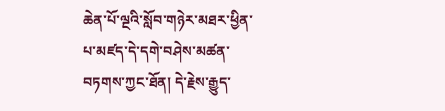ཆེན་པོ་ལྔའི་སློབ་གཉེར་མཐར་ཕྱིན་པ་མཛད་དེ་དགེ་བཤེས་མཚན་བཏགས་ཀྱང་ཐོན། དེ་རྗེས་རྒྱུད་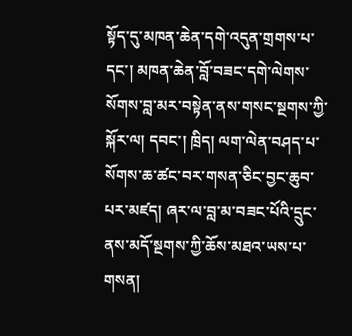སྟོད་དུ་མཁན་ཆེན་དགེ་འདུན་གྲགས་པ་དང་། མཁན་ཆེན་བློ་བཟང་དགེ་ལེགས་སོགས་བླ་མར་བསྟེན་ནས་གསང་སྔགས་ཀྱི་སྐོར་ལ། དབང་། ཁྲིད། ལག་ལེན་བཤད་པ་སོགས་ཆ་ཚང་བར་གསན་ཅིང་བྱང་ཆུབ་པར་མཛད། ཞར་ལ་བླ་མ་བཟང་པོའི་དྲུང་ནས་མདོ་སྔགས་ཀྱི་ཆོས་མཐའ་ཡས་པ་གསན།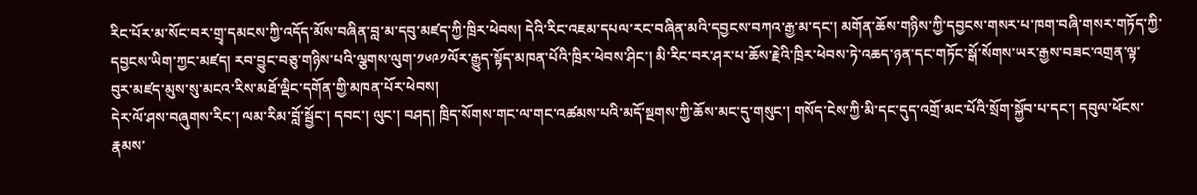རིང་པོར་མ་སོང་བར་གྲྭ་དམངས་ཀྱི་འདོད་མོས་བཞིན་བླ་མ་དབུ་མཛད་ཀྱི་ཁྲིར་ཕེབས། དེའི་རིང་འཇམ་དཔལ་རང་བཞིན་མའི་དབྱངས་བཀའ་རྒྱ་མ་དང་། མགོན་ཆོས་གཉིས་ཀྱི་དབྱངས་གསར་པ་ཁག་བཞི་གསར་གཏོད་ཀྱི་དབྱངས་ཡིག་ཀྱང་མཛད། རབ་བྱུང་བཅུ་གཉིས་པའི་ལྕགས་ལུག་༡༦༩༡ལོར་རྒྱུད་སྟོད་མཁན་པོའི་ཁྲིར་ཕེབས་ཤིང་། མི་རིང་བར་ཤར་པ་ཆོས་རྗེའི་ཁྲིར་ཕེབས་ཏེ་འཆད་ཉན་དང་གཏོང་སྒོ་སོགས་ཡར་རྒྱས་བཟང་འགྲན་ལྟ་བུར་མཛད་མུས་སུ་མངའ་རིས་མཐོ་ལྡིང་དགོན་གྱི་མཁན་པོར་ཕེབས།
དེར་ལོ་ཤས་བཞུགས་རིང་། ལམ་རིམ་བློ་སྦྱོང་། དབང་། ལུང་། བཤད། ཁྲིད་སོགས་གང་ལ་གང་འཚམས་པའི་མདོ་སྔགས་ཀྱི་ཆོས་མང་དུ་གསུང་། གསོད་ངེས་ཀྱི་མི་དང་དུད་འགྲོ་མང་པོའི་སྲོག་སྐྱོབ་པ་དང་། དབུལ་ཕོངས་རྣམས་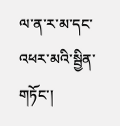ལ་ན་ར་མ་དང་འཕར་མའི་སྦྱིན་གཏོང་།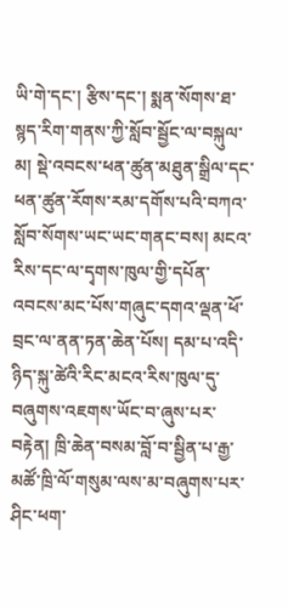ཡི་གེ་དང་། རྩིས་དང་། སྨན་སོགས་ཐ་སྙད་རིག་གནས་ཀྱི་སློབ་སྦྱོང་ལ་བསྐུལ་མ། སྡེ་འབངས་ཕན་ཚུན་མཐུན་སྒྲིལ་དང་ཕན་ཚུན་རོགས་རམ་དགོས་པའི་བཀའ་སློབ་སོགས་ཡང་ཡང་གནང་བས། མངའ་རིས་དང་ལ་དྭགས་ཁུལ་གྱི་དཔོན་འབངས་མང་པོས་གཞུང་དགའ་ལྡན་ཕོ་བྲང་ལ་ནན་ཏན་ཆེན་པོས། དམ་པ་འདི་ཉིད་སྐུ་ཚེའི་རིང་མངའ་རིས་ཁུལ་དུ་བཞུགས་འཇགས་ཡོང་བ་ཞུས་པར་བརྟེན། ཁྲི་ཆེན་བསམ་བློ་བ་སྦྱིན་པ་རྒྱ་མཚོ་ཁྲི་ལོ་གསུམ་ལས་མ་བཞུགས་པར་ཤིང་ཕག་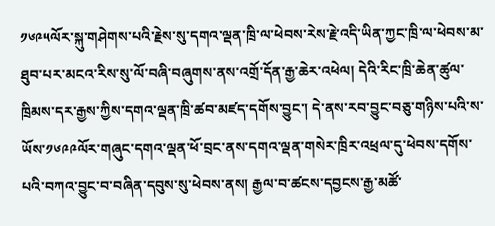༡༦༩༥ལོར་སྐུ་གཤེགས་པའི་རྗེས་སུ་དགའ་ལྡན་ཁྲི་ལ་ཕེབས་རེས་རྗེ་འདི་ཡིན་ཀྱང་ཁྲི་ལ་ཕེབས་མ་ཐུབ་པར་མངའ་རིས་སུ་ལོ་བཞི་བཞུགས་ནས་འགྲོ་དོན་རྒྱ་ཆེར་འཕེལ། དེའི་རིང་ཁྲི་ཆེན་ཚུལ་ཁྲིམས་དར་རྒྱས་ཀྱིས་དགའ་ལྡན་ཁྲི་ཚབ་མཛད་དགོས་བྱུང་། དེ་ནས་རབ་བྱུང་བཅུ་གཉིས་པའི་ས་ཡོས་༡༦༩༩ལོར་གཞུང་དགའ་ལྡན་ཕོ་བྲང་ནས་དགའ་ལྡན་གསེར་ཁྲིར་འཕྲལ་དུ་ཕེབས་དགོས་པའི་བཀའ་བྱུང་བ་བཞིན་དབུས་སུ་ཕེབས་ནས། རྒྱལ་བ་ཚངས་དབྱངས་རྒྱ་མཚོ་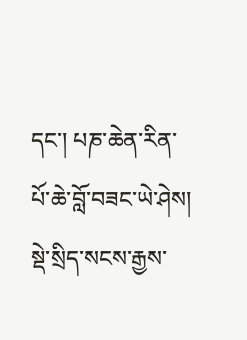དང་། པཎ་ཆེན་རིན་པོ་ཆེ་བློ་བཟང་ཡེ་ཤེས། སྡེ་སྲིད་སངས་རྒྱས་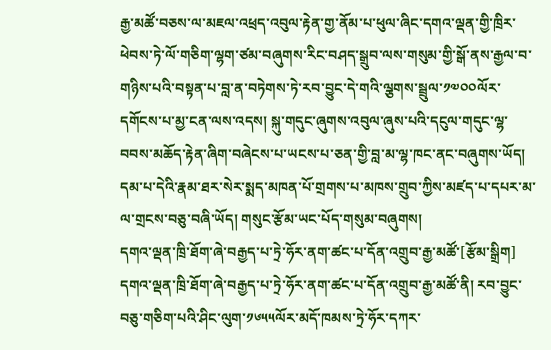རྒྱ་མཚོ་བཅས་ལ་མཇལ་འཕྲད་འབུལ་རྟེན་གྱ་ནོམ་པ་ཕུལ་ཞིང་དགའ་ལྡན་གྱི་ཁྲིར་ཕེབས་ཏེ་ལོ་གཅིག་ལྷག་ཙམ་བཞུགས་རིང་བཤད་སྒྲུབ་ལས་གསུམ་གྱི་སྒོ་ནས་རྒྱལ་བ་གཉིས་པའི་བསྟན་པ་བླ་ན་བཏེགས་ཏེ་རབ་བྱུང་དེ་གའི་ལྕགས་སྦྲུལ་༡༧༠༠ལོར་དགོངས་པ་མྱ་ངན་ལས་འདས། སྐུ་གདུང་ཞུགས་འབུལ་ཞུས་པའི་དངུལ་གདུང་ལྷ་བབས་མཆོད་རྟེན་ཞིག་བཞེངས་པ་ཡངས་པ་ཅན་གྱི་བླ་མ་ལྷ་ཁང་ནང་བཞུགས་ཡོད། དམ་པ་དེའི་རྣམ་ཐར་སེར་སྨད་མཁན་པོ་གྲགས་པ་མཁས་གྲུབ་ཀྱིས་མཛད་པ་དཔར་མ་ལ་གྲངས་བཅུ་བཞི་ཡོད། གསུང་རྩོམ་ཡང་པོད་གསུམ་བཞུགས།
དགའ་ལྡན་ཁྲི་ཐོག་ཞེ་བརྒྱད་པ་ཏྲེ་ཧོར་ནག་ཚང་པ་དོན་འགྲུབ་རྒྱ་མཚོ་[རྩོམ་སྒྲིག]
དགའ་ལྡན་ཁྲི་ཐོག་ཞེ་བརྒྱད་པ་ཏྲེ་ཧོར་ནག་ཚང་པ་དོན་འགྲུབ་རྒྱ་མཚོ་ནི། རབ་བྱུང་བཅུ་གཅིག་པའི་ཤིང་ལུག་༡༦༥༥ལོར་མདོ་ཁམས་ཏྲེ་ཧོར་དཀར་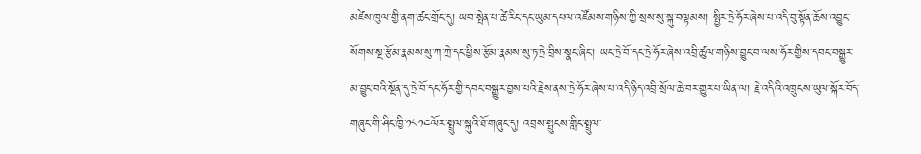མཛེས་ཁུལ་གྱི་ནག་ཚང་གྲོང་དུ། ཡབ་སྤེན་པ་ཚེ་རིང་དང་ཡུམ་དཔལ་འཛོམས་གཉིས་ཀྱི་སྲས་སུ་སྐུ་བལྟམས། སྤྱིར་ཏྲེ་ཧོར་ཞེས་པ་འདི་བུ་སྟོན་ཆོས་འབྱུང་སོགས་སྔ་རྩོམ་རྣམས་སུ་ཀ་ཀྲེ་དང་ཕྱིས་རྩོམ་རྣམས་སུ་ཏ་ཏྲེ་བྲིས་སྣང་ཞིང་། ཡང་ཏྲེ་བོ་དང་ཏྲེ་ཧོར་ཞེས་འབྲི་ཚུལ་གཉིས་བྱུང་བ་ལས་ཧོར་གྱིས་དབང་བསྒྱུར་མ་བྱུང་བའི་སྔོན་དུ་ཏྲེ་བོ་དང་ཧོར་གྱི་དབང་བསྒྱུར་བྱས་པའི་རྗེས་ནས་ཏྲེ་ཧོར་ཞེས་པ་འདི་ཉིད་འབྲི་སྲོལ་ཆེ་བར་གྱུར་པ་ཡིན་ལ། རྗེ་འདིའི་འཁྲུངས་ཡུལ་སྐོར་བོད་གཞུང་གི་ཤིང་ཁྱི་༡༨༡༤ལོར་སྤྲུལ་སྐུའི་ཐོ་གཞུང་དུ། འབྲས་སྤུངས་གླིང་སྤྲུལ་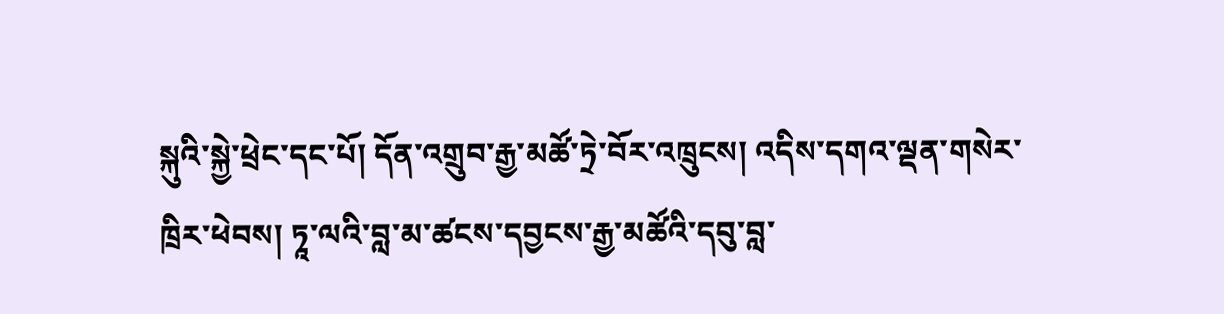སྐུའི་སྐྱེ་ཕྲེང་དང་པོ། དོན་འགྲུབ་རྒྱ་མཚོ་ཏྲེ་བོར་འཁྲུངས། འདིས་དགའ་ལྡན་གསེར་ཁྲིར་ཕེབས། ཏཱ་ལའི་བླ་མ་ཚངས་དབྱངས་རྒྱ་མཚོའི་དབུ་བླ་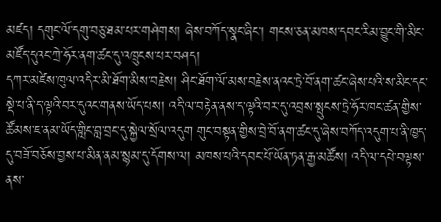མཛད། དགུང་ལོ་དགུ་བཅུ་ཐམ་པར་གཤེགས། ཞེས་བཀོད་སྣང་ཞིང་། གངས་ཅན་མཁས་དབང་རིམ་བྱུང་གི་མིང་མཛོད་དུའང་ཀྲེ་ཧོར་ནག་ཚང་དུ་འཁྲུངས་པར་བཤད།
དཀར་མཛེས་ཁུལ་འདིར་མི་ཐོག་མིས་བརྗེས། ཤིང་ཐོག་ལོ་མས་བརྗེས་ནའང་ཏྲེ་བོ་ནག་ཚང་ཞེས་པའི་ས་མིང་དང་སྡེ་པ་ནི་ད་ལྟའི་བར་དུའང་གནས་ཡོད་པས། འདི་ལ་བརྟེན་ནས་ད་ལྟའི་བར་དུ་འབྲས་སྤུངས་ཏྲེ་ཧོར་ཁང་ཚན་གྱིས་ཚོམས་ཇ་ནམ་ཡོད་གླིང་བླ་བྲང་དུ་སྐྱེལ་སྲོལ་འདུག གུང་བསྟན་གྱིས་བྲེ་བོ་ནག་ཚང་དུ་ཞེས་བཀོད་འདུག་པ་ནི་ཁྱད་དུ་བཟོ་བཅོས་བྱས་པ་མིན་ནམ་སྙམ་དུ་དོགས་ལ། མཁས་པའི་དབང་པོ་ཡོན་ཏན་རྒྱ་མཚོས། འདི་ལ་དཔེ་བལྟས་ནས་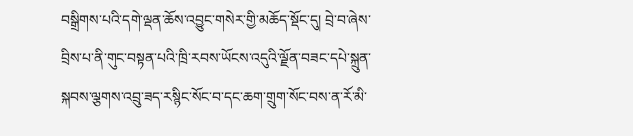བསྒྲིགས་པའི་དགེ་ལྡན་ཆོས་འབྱུང་གསེར་གྱི་མཆོད་སྡོང་དུ། བྲེ་བ་ཞེས་བྲིས་པ་ནི་གུང་བསྟན་པའི་ཁྲི་རབས་ཡོངས་འདུའི་ལྗོན་བཟང་དཔེ་སྐྲུན་སྐབས་ལྕགས་འབྲུ་ཟད་རསྙིང་སོང་བ་དང་ཆག་གྲུག་སོང་བས་ན་རོ་མི་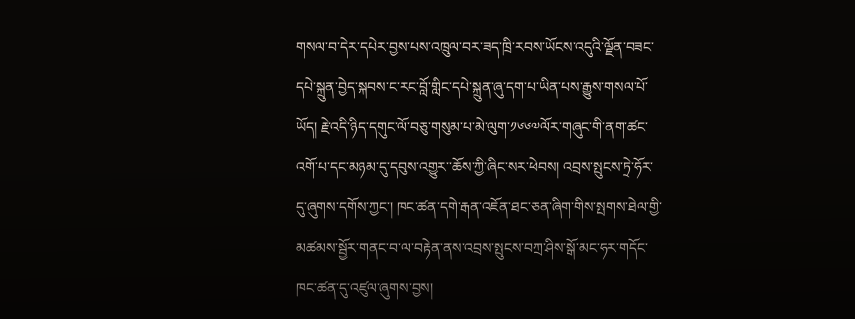གསལ་བ་དེར་དཔེར་བྱས་པས་འཁྲུལ་བར་ཟད་ཁྲི་རབས་ཡོངས་འདུའི་ལྗོན་བཟང་དཔེ་སྐྲུན་བྱེད་སྐབས་ང་རང་བློ་གླིང་དཔེ་སྐྲུན་ཞུ་དག་པ་ཡིན་པས་རྒྱུས་གསལ་པོ་ཡོད། རྗེ་འདི་ཉིད་དགུང་ལོ་བཅུ་གསུམ་པ་མེ་ལུག་༡༦༦༧ལོར་གཞུང་གི་ནག་ཚང་འགོ་པ་དང་མཉམ་དུ་དབུས་འགྱུར་་ཆོས་ཀྱི་ཞིང་སར་ཕེབས། འབྲས་སྤུངས་ཏྲེ་ཧོར་དུ་ཞུགས་དགོས་ཀྱང་། ཁང་ཚན་དགེ་རྒན་འཇོན་ཐང་ཅན་ཞིག་གིས་སྤགས་ཐེལ་གྱི་མཚམས་སྦྱོར་གནང་བ་ལ་བརྟེན་ནས་འབྲས་སྤུངས་བཀྲ་ཤིས་སྒོ་མང་ཧར་གདོང་ཁང་ཚན་དུ་འཛུལ་ཞུགས་བྱས།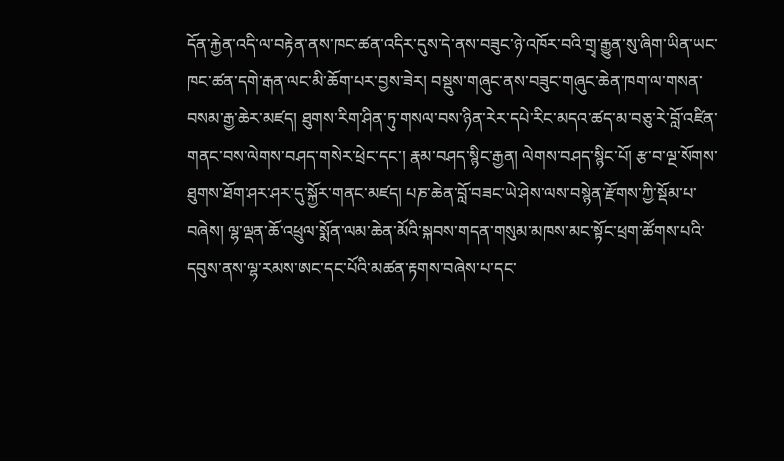དོན་རྐྱེན་འདི་ལ་བརྟེན་ནས་ཁང་ཚན་འདིར་དུས་དེ་ནས་བཟུང་ཉེ་འཁོར་བའི་གྲྭ་རྒྱུན་སུ་ཞིག་ཡིན་ཡང་ཁང་ཚན་དགེ་རྒན་ལང་མི་ཆོག་པར་བྱས་ཟེར། བསྡུས་གཞུང་ནས་བཟུང་གཞུང་ཆེན་ཁག་ལ་གསན་བསམ་རྒྱ་ཆེར་མཛད། ཐུགས་རིག་ཤིན་ཏུ་གསལ་བས་ཉིན་རེར་དཔེ་རིང་མདའ་ཚད་མ་བཅུ་རེ་བློ་འཛིན་གནང་བས་ལེགས་བཤད་གསེར་ཕྲེང་དང་། རྣམ་བཤད་སྙིང་རྒྱན། ལེགས་བཤད་སྙིང་པོ། རྩ་བ་ལྔ་སོགས་ཐུགས་ཐོག་ཤར་ཤར་དུ་སྐྱོར་གནང་མཛད། པཎ་ཆེན་བློ་བཟང་ཡེ་ཤེས་ལས་བསྙེན་རྫོགས་ཀྱི་སྡོམ་པ་བཞེས། ལྷ་ལྡན་ཆོ་འཕྲུལ་སྨོན་ལམ་ཆེན་མོའི་སྐབས་གདན་གསུམ་མཁས་མང་སྟོང་ཕྲག་ཚོགས་པའི་དབུས་ནས་ལྷ་རམས་ཨང་དང་པོའི་མཚན་རྟགས་བཞེས་པ་དང་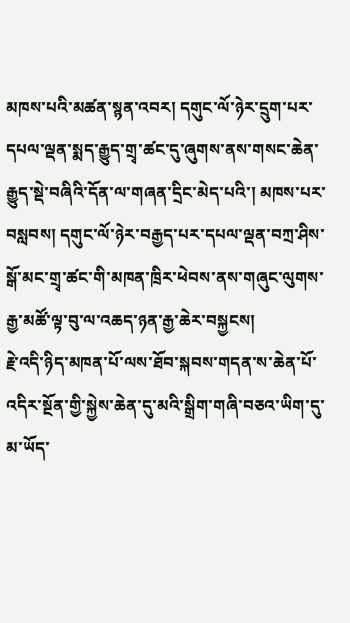མཁས་པའི་མཚན་སྙན་འབར། དགུང་ལོ་ཉེར་དྲུག་པར་དཔལ་ལྡན་སྨད་རྒྱུད་གྲྭ་ཚང་དུ་ཞུགས་ནས་གསང་ཆེན་རྒྱུད་སྡེ་བཞིའི་དོན་ལ་གཞན་དྲིང་མེད་པའི་། མཁས་པར་བསླབས། དགུང་ལོ་ཉེར་བརྒྱད་པར་དཔལ་ལྡན་བཀྲ་ཤིས་སྒོ་མང་གྲྭ་ཚང་གི་མཁན་ཁྲིར་ཕེབས་ནས་གཞུང་ལུགས་རྒྱ་མཚོ་ལྟ་བུ་ལ་འཆད་ཉན་རྒྱ་ཆེར་བསྐྱངས།
རྗེ་འདི་ཉིད་མཁན་པོ་ལས་ཐོབ་སྐབས་གདན་ས་ཆེན་པོ་འདིར་སྔོན་གྱི་སྐྱེས་ཆེན་དུ་མའི་སྒྲིག་གཞི་བཅའ་ཡིག་དུ་མ་ཡོད་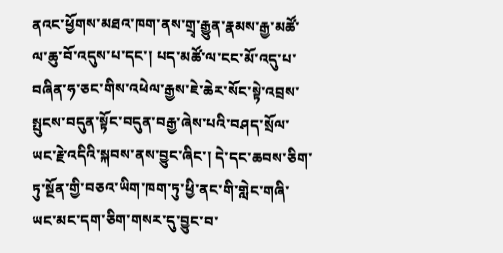ནའང་ཕྱོགས་མཐའ་ཁག་ནས་གྲྭ་རྒྱུན་རྣམས་རྒྱ་མཚོ་ལ་ཆུ་བོ་འདུས་པ་དང་། པད་མཚོ་ལ་ངང་མོ་འདུ་པ་བཞིན་ཧ་ཅང་གིས་འཕེལ་རྒྱས་ཇེ་ཆེར་སོང་སྟེ་འབྲས་སྤུངས་བདུན་སྟོང་བདུན་བརྒྱ་ཞེས་པའི་བཤད་སྲོལ་ཡང་རྗེ་འདིའི་སྐབས་ནས་བྱུང་ཞིང་། དེ་དང་ཆབས་ཅིག་ཏུ་སྔོན་གྱི་བཅའ་ཡིག་ཁག་ཏུ་ཕྱི་ནང་གི་གླེང་གཞི་ཡང་མང་དག་ཅིག་གསར་དུ་བྱུང་བ་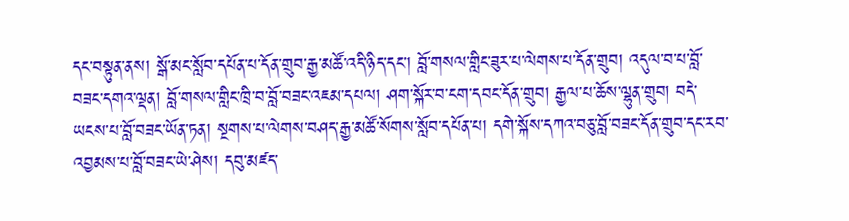དང་བསྟུན་ནས། སྒོ་མང་སློབ་དཔོན་པ་དོན་གྲུབ་རྒྱ་མཚོ་འདི་ཉིད་དང་། བློ་གསལ་གླིང་ཟུར་པ་ལེགས་པ་དོན་གྲུབ། འདུལ་བ་པ་བློ་བཟང་དགའ་ལྡན། བློ་གསལ་གླིང་ཁྲི་བ་བློ་བཟང་འཇམ་དཔལ། ཤག་སྐོར་བ་ངག་དབང་དོན་གྲུབ། རྒྱལ་པ་ཆོས་ལྷུན་གྲུབ། བདེ་ཡངས་པ་བློ་བཟང་ཡོན་ཏན། སྔགས་པ་ལེགས་བཤད་རྒྱ་མཚོ་སོགས་སློབ་དཔོན་པ། དགེ་སྐོས་དཀའ་བཅུ་བློ་བཟང་དོན་གྲུབ་དང་རབ་འབྱམས་པ་བློ་བཟང་ཡེ་ཤེས། དབུ་མཛད་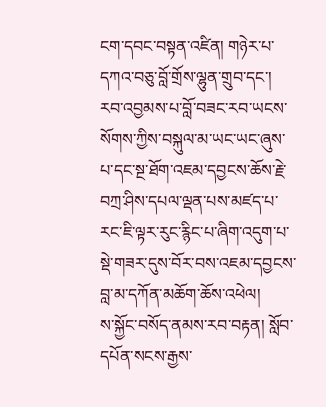ངག་དབང་བསྟན་འཛིན། གཉེར་པ་དཀའ་བཅུ་བློ་གྲོས་ལྷུན་གྲུབ་དང་། རབ་འབྱམས་པ་བློ་བཟང་རབ་ཡངས་སོགས་ཀྱིས་བསྐུལ་མ་ཡང་ཡང་ཞུས་པ་དང་སྔ་ཐོག་འཇམ་དབྱངས་ཆོས་རྗེ་བཀྲ་ཤིས་དཔལ་ལྡན་པས་མཛད་པ་རང་ཇི་ལྟར་རུང་རྙིང་པ་ཞིག་འདུག་པ་སྡེ་གཟར་དུས་བོར་བས་འཇམ་དབྱངས་བླ་མ་དཀོན་མཆོག་ཆོས་འཕེལ།
ས་སྐྱོང་བསོད་ནམས་རབ་བརྟན། སློབ་དཔོན་སངས་རྒྱས་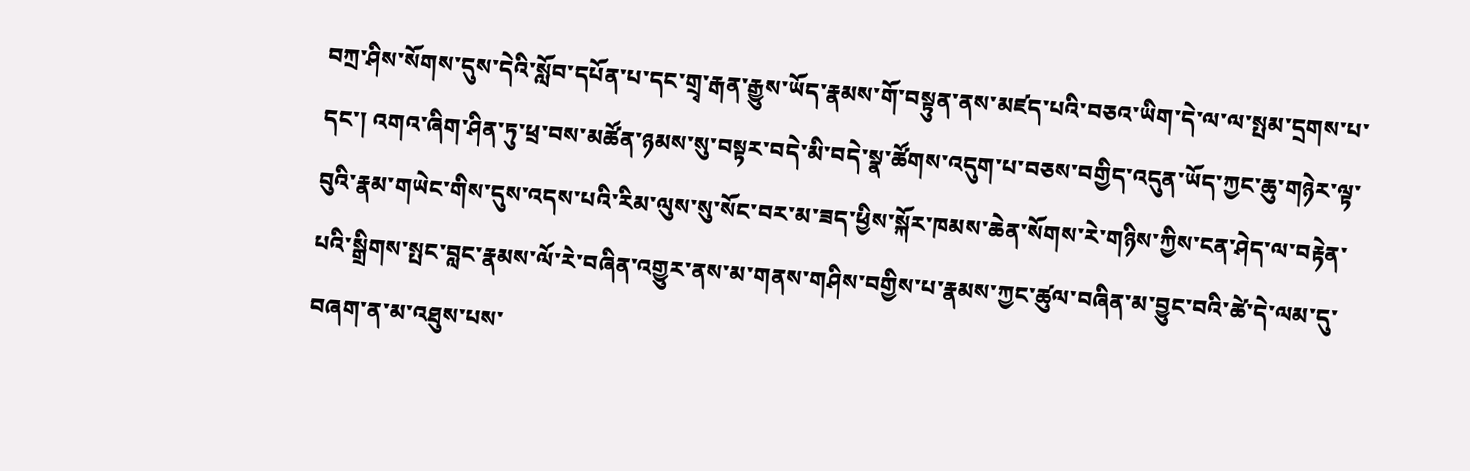བཀྲ་ཤིས་སོགས་དུས་དེའི་སློབ་དཔོན་པ་དང་གྲྭ་རྒན་རྒྱུས་ཡོད་རྣམས་གོ་བསྟུན་ནས་མཛད་པའི་བཅའ་ཡིག་དེ་ལ་ལ་སྤམ་དྲགས་པ་དང་། འགའ་ཞིག་ཤིན་ཏུ་ཕྲ་བས་མཚོན་ཉམས་སུ་བསྟར་བདེ་མི་བདེ་སྣ་ཚོགས་འདུག་པ་བཅས་བགྱིད་འདུན་ཡོད་ཀྱང་ཆུ་གཉེར་ལྟ་བུའི་རྣམ་གཡེང་གིས་དུས་འདས་པའི་རིམ་ལུས་སུ་སོང་བར་མ་ཟད་ཕྱིས་སྐོར་ཁམས་ཆེན་སོགས་རེ་གཉིས་ཀྱིས་ངན་ཤེད་ལ་བརྟེན་པའི་སྒྲིགས་སྤང་བླང་རྣམས་ལོ་རེ་བཞིན་འགྱུར་ནས་མ་གནས་གཤིས་བགྱིས་པ་རྣམས་ཀྱང་ཚུལ་བཞིན་མ་བྱུང་བའི་ཚེ་དེ་ལམ་དུ་བཞག་ན་མ་འཐུས་པས་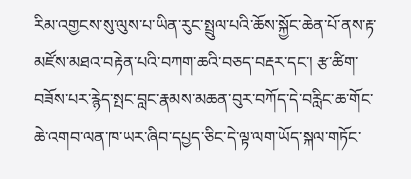རིམ་འགྱངས་སུ་ལུས་པ་ཡིན་རུང་སྤྲུལ་པའི་ཆོས་སྐྱོང་ཆེན་པོ་ནས་རྟ་མཛོས་མཐའ་བརྟེན་པའི་བཀག་ཆའི་བཅད་བརྡར་དང་། རྩ་ཚིག་བཟོས་པར་རྙེད་སྤང་བླང་རྣམས་མཆན་བུར་བཀོད་དེ་བརླིང་ཆ་གོང་ཆེ་འགབ་ལན་ཁ་ཡར་ཞིབ་དཔྱད་ཅིང་དེ་ལྟ་ལག་ཡོད་སྐལ་གཏོང་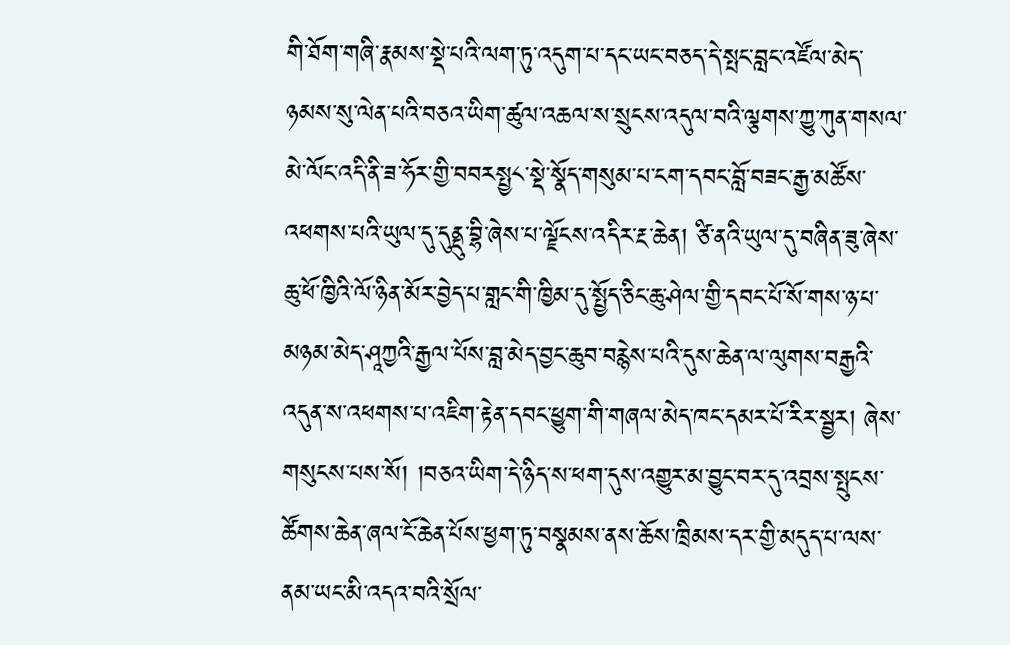གི་ཐོག་གཞི་རྣམས་སྡེ་པའི་ལག་ཏུ་འདུག་པ་དང་ཡང་བཅད་དེ་སྤང་བླང་འཛོལ་མེད་ཉམས་སུ་ལེན་པའི་བཅའ་ཡིག་ཚུལ་འཆལ་ས་སྲུངས་འདུལ་བའི་ལྕགས་ཀྱུ་ཀུན་གསལ་མེ་ལོང་འདི་ནི་ཟ་ཧོར་གྱི་བབརསྤྱ༨་སྡེ་སྣོད་གསུམ་པ་ངག་དབང་བློ་བཟང་རྒྱ་མཚོས་འཕགས་པའི་ཡུལ་དུ་དུནྡུ་བྷི་ཞེས་པ་ལྗོངས་འདིར་རྔ་ཆེན། ཙི་ནའི་ཡུལ་དུ་བཞིན་ཟུ་ཞེས་ཆུ་ཕོ་ཁྱིའི་ལོ་ཉིན་མོར་བྱེད་པ་གླང་གི་ཁྱིམ་དུ་སྤྱོད་ཅིང་ཆུ་ཤེལ་གྱི་དབང་པོ་སོ་གས་ཉ་པ་མཉམ་མེད་ཤཱཀྱའི་རྒྱལ་པོས་བླ་མེད་བྱང་ཆུབ་བརྙེས་པའི་དུས་ཆེན་ལ་ལུགས་བརྒྱའི་འདུན་ས་འཕགས་པ་འཇིག་རྟེན་དབང་ཕྱུག་གི་གཞལ་མེད་ཁང་དམར་པོ་རིར་སྦྱར། ཞེས་གསུངས་པས་སོ། །བཅའ་ཡིག་དེ་ཉིད་ས་ཕག་དུས་འགྱུར་མ་བྱུང་བར་དུ་འབྲས་སྤུངས་ཚོགས་ཆེན་ཞལ་ངོ་ཆེན་པོས་ཕྱག་ཏུ་བསྣམས་ནས་ཆོས་ཁྲིམས་དར་གྱི་མདུད་པ་ལས་ནམ་ཡང་མི་འདའ་བའི་སྲོལ་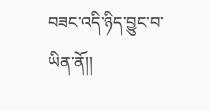བཟང་འདི་ཉིད་བྱུང་བ་ཡིན་ནོ།།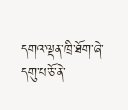དགའ་ལྡན་ཁྲི་ཐོག་ཞེ་དགུ་པ་ཅོ་ནེ་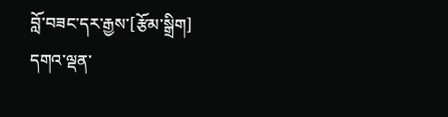བློ་བཟང་དར་རྒྱས་[རྩོམ་སྒྲིག]
དགའ་ལྡན་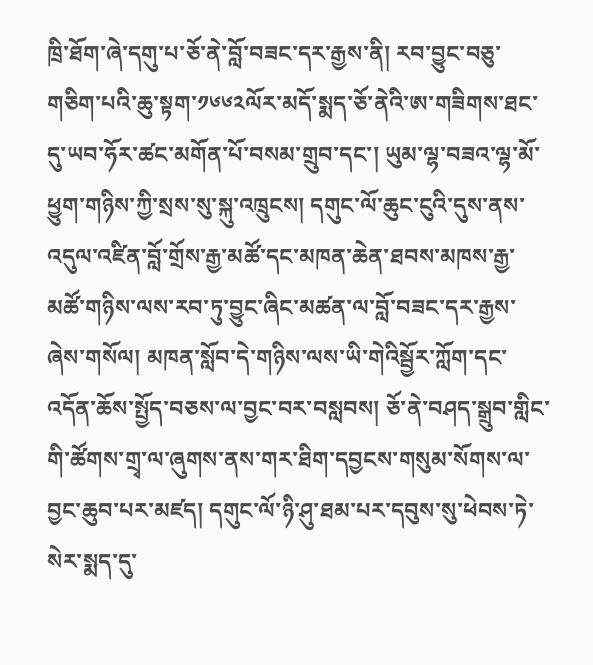ཁྲི་ཐོག་ཞེ་དགུ་པ་ཅོ་ནེ་བློ་བཟང་དར་རྒྱས་ནི། རབ་བྱུང་བཅུ་གཅིག་པའི་ཆུ་སྟག་༡༦༦༢ལོར་མདོ་སྨད་ཅོ་ནེའི་ཨ་གཟིགས་ཐང་དུ་ཡབ་ཧོར་ཚང་མགོན་པོ་བསམ་གྲུབ་དང་། ཡུམ་ལྷ་བཟའ་ལྷ་མོ་ཕྱུག་གཉིས་ཀྱི་སྲས་སུ་སྐུ་འཁྲུངས། དགུང་ལོ་ཆུང་ངུའི་དུས་ནས་འདུལ་འཛིན་བློ་གྲོས་རྒྱ་མཚོ་དང་མཁན་ཆེན་ཐབས་མཁས་རྒྱ་མཚོ་གཉིས་ལས་རབ་ཏུ་བྱུང་ཞིང་མཚན་ལ་བློ་བཟང་དར་རྒྱས་ཞེས་གསོལ། མཁན་སློབ་དེ་གཉིས་ལས་ཡི་གེའིསྦྱོར་ཀློག་དང་འདོན་ཆོས་སྤྱོད་བཅས་ལ་བྱང་བར་བསླབས། ཅོ་ནེ་བཤད་སྒྲུབ་གླིང་གི་ཚོགས་གྲྭ་ལ་ཞུགས་ནས་གར་ཐིག་དབྱངས་གསུམ་སོགས་ལ་བྱང་ཆུབ་པར་མཛད། དགུང་ལོ་ཉི་ཤུ་ཐམ་པར་དབུས་སུ་ཕེབས་ཏེ་སེར་སྨད་དུ་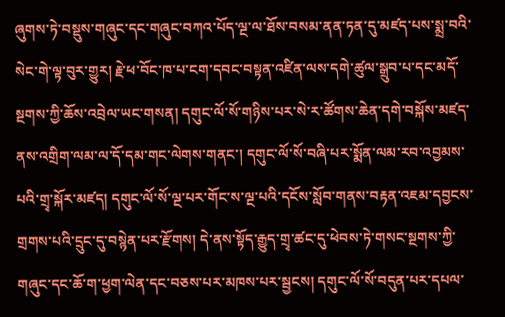ཞུགས་ཏེ་བསྡུས་གཞུང་དང་གཞུང་བཀའ་པོད་ལྔ་ལ་ཐོས་བསམ་ནན་ཏན་དུ་མཛད་པས་སྨྲ་བའི་སེང་གེ་ལྟ་བུར་གྱུར། རྗེ་ཕ་བོང་ཁ་པ་ངག་དབང་བསྟན་འཛིན་ལས་དགེ་ཚུལ་སྒྲུབ་པ་དང་མདོ་སྔགས་ཀྱི་ཆོས་འབྲེལ་ཡང་གསན། དགུང་ལོ་སོ་གཉིས་པར་སེ་ར་ཚོགས་ཆེན་དགེ་བསྐོས་མཛད་ནས་འགྲིག་ལམ་ལ་དོ་དམ་གང་ལེགས་གནང་། དགུང་ལོ་སོ་བཞི་པར་སྨོན་ལམ་རབ་འབྱམས་པའི་གྲྭ་སྐོར་མཛད། དགུང་ལོ་སོ་ལྔ་པར་གོང་ས་ལྔ་པའི་དངོས་སློབ་གནས་བརྟན་འཇམ་དབྱངས་གྲགས་པའི་དྲུང་དུ་བསྙེན་པར་རྫོགས། དེ་ནས་སྟོད་རྒྱུད་གྲྭ་ཚང་དུ་ཕེབས་ཏེ་གསང་སྔགས་ཀྱི་གཞུང་དང་ཆོ་ག་ཕྱག་ལེན་དང་བཅས་པར་མཁས་པར་སྦྱངས། དགུང་ལོ་སོ་བདུན་པར་དཔལ་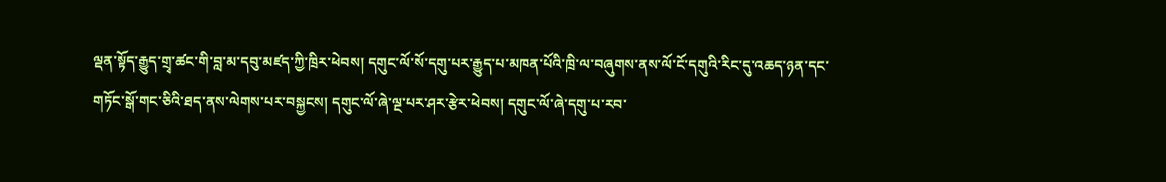ལྡན་སྟོད་རྒྱུད་གྲྭ་ཚང་གི་བླ་མ་དབུ་མཛད་ཀྱི་ཁྲིར་ཕེབས། དགུང་ལོ་སོ་དགུ་པར་རྒྱུད་པ་མཁན་པོའི་ཁྲི་ལ་བཞུགས་ནས་ལོ་ངོ་དགུའི་རིང་དུ་འཆད་ཉན་དང་གཏོང་སྒོ་གང་ཅིའི་ཐད་ནས་ལེགས་པར་བསྐྱངས། དགུང་ལོ་ཞེ་ལྔ་པར་ཤར་རྩེར་ཕེབས། དགུང་ལོ་ཞེ་དགུ་པ་རབ་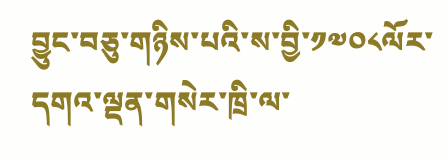བྱུང་བཅུ་གཉིས་པའི་ས་བྱི་༡༧༠༨ལོར་དགའ་ལྡན་གསེར་ཁྲི་ལ་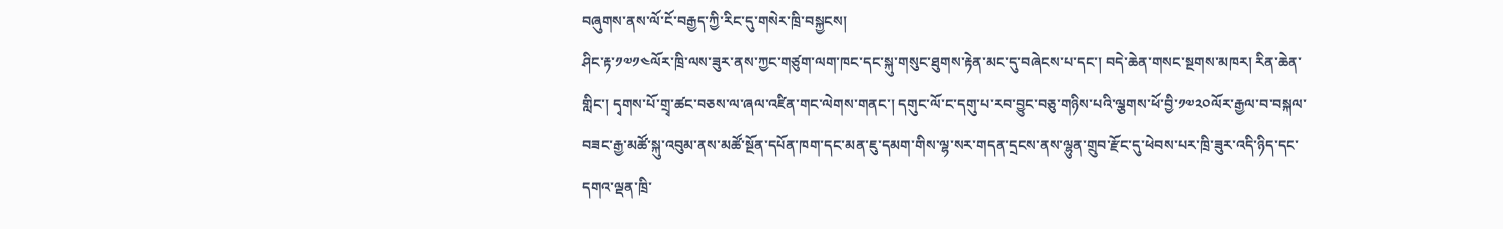བཞུགས་ནས་ལོ་ངོ་བརྒྱད་ཀྱི་རིང་དུ་གསེར་ཁྲི་བསྐྱངས།
ཤིང་རྟ་༡༧༡༤ལོར་ཁྲི་ལས་ཟུར་ནས་ཀྱང་གཙུག་ལག་ཁང་དང་སྐུ་གསུང་ཐུགས་རྟེན་མང་དུ་བཞེངས་པ་དང་། བདེ་ཆེན་གསང་སྔགས་མཁར། རིན་ཆེན་གླིང་། དྭགས་པོ་གྲྭ་ཚང་བཅས་ལ་ཞལ་འཛིན་གང་ལེགས་གནང་། དགུང་ལོ་ང་དགུ་པ་རབ་བྱུང་བཅུ་གཉིས་པའི་ལྕགས་ཕོ་བྱི་༡༧༢༠ལོར་རྒྱལ་བ་བསྐལ་བཟང་རྒྱ་མཚོ་སྐུ་འབུམ་ནས་མཚོ་སྔོན་དཔོན་ཁག་དང་མན་ཇུ་དམག་གིས་ལྷ་སར་གདན་དྲངས་ནས་ལྷུན་གྲུབ་རྫོང་དུ་ཕེབས་པར་ཁྲི་ཟུར་འདི་ཉིད་དང་དགའ་ལྡན་ཁྲི་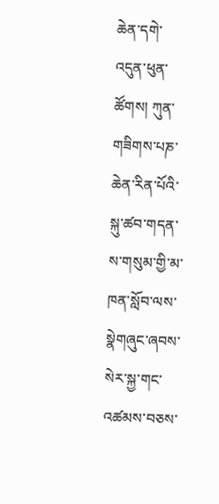ཆེན་དགེ་འདུན་ཕུན་ཚོགས། ཀུན་གཟིགས་པཎ་ཆེན་རིན་པོའི་སྐུ་ཚབ་གདན་ས་གསུམ་གྱི་མ་ཁན་སློབ་ལས་སྣེགཞུང་ཞབས་སེར་སྐྱ་གང་འཚམས་བཅས་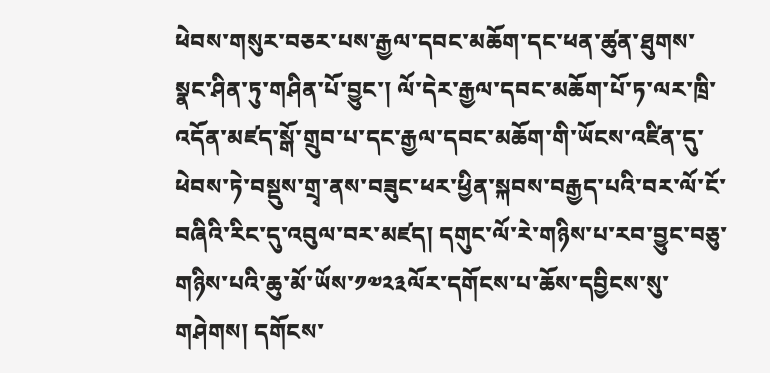ཕེབས་གསུར་བཅར་པས་རྒྱལ་དབང་མཆོག་དང་ཕན་ཚུན་ཐུགས་སྣང་ཤིན་ཏུ་གཤིན་པོ་བྱུང་། ལོ་དེར་རྒྱལ་དབང་མཆོག་པོ་ཏ་ལར་ཁྲི་འདོན་མཛད་སྒོ་གྲུབ་པ་དང་རྒྱལ་དབང་མཆོག་གི་ཡོངས་འཛིན་དུ་ཕེབས་ཏེ་བསྡུས་གྲྭ་ནས་བཟུང་ཕར་ཕྱིན་སྐབས་བརྒྱད་པའི་བར་ལོ་ངོ་བཞིའི་རིང་དུ་འབུལ་བར་མཛད། དགུང་ལོ་རེ་གཉིས་པ་རབ་བྱུང་བཅུ་གཉིས་པའི་ཆུ་མོ་ཡོས་༡༧༢༣ལོར་དགོངས་པ་ཆོས་དབྱིངས་སུ་གཤེགས། དགོངས་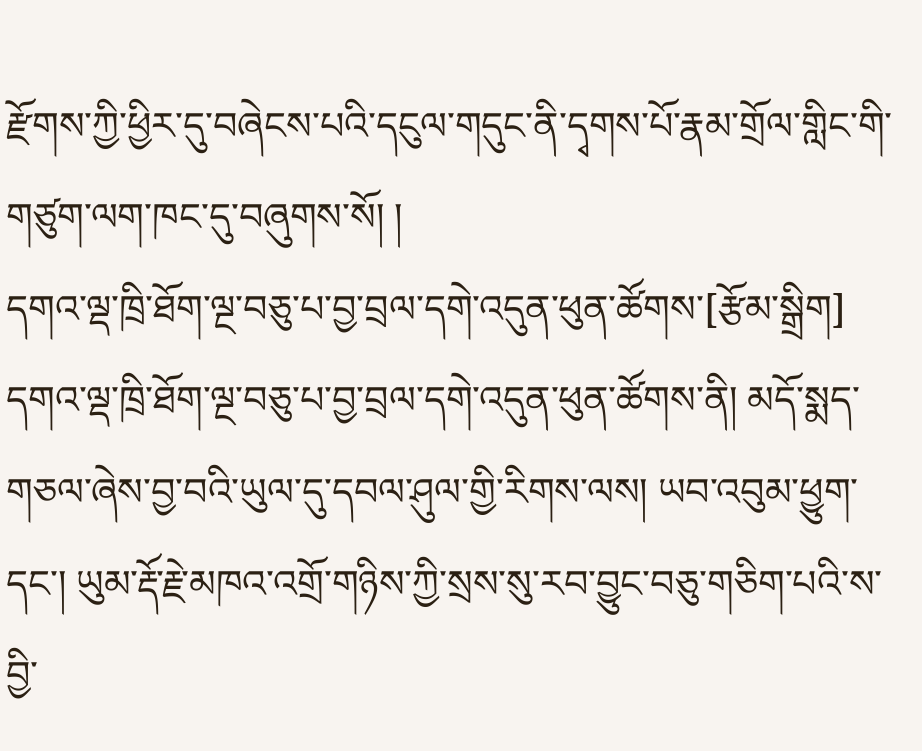རྫོགས་ཀྱི་ཕྱིར་དུ་བཞེངས་པའི་དངུལ་གདུང་ནི་དྭགས་པོ་རྣམ་གྲོལ་གླིང་གི་གཙུག་ལག་ཁང་དུ་བཞུགས་སོ། །
དགའ་ལྡ་ཁྲི་ཐོག་ལྔ་བཅུ་པ་བྱ་བྲལ་དགེ་འདུན་ཕུན་ཚོགས་[རྩོམ་སྒྲིག]
དགའ་ལྡ་ཁྲི་ཐོག་ལྔ་བཅུ་པ་བྱ་བྲལ་དགེ་འདུན་ཕུན་ཚོགས་ནི། མདོ་སྨད་གཅལ་ཞེས་བྱ་བའི་ཡུལ་དུ་དབལ་ཤུལ་གྱི་རིགས་ལས། ཡབ་འབུམ་ཕྱུག་དང་། ཡུམ་རྡོ་རྗེ་མཁའ་འགྲོ་གཉིས་ཀྱི་སྲས་སུ་རབ་བྱུང་བཅུ་གཅིག་པའི་ས་བྱི་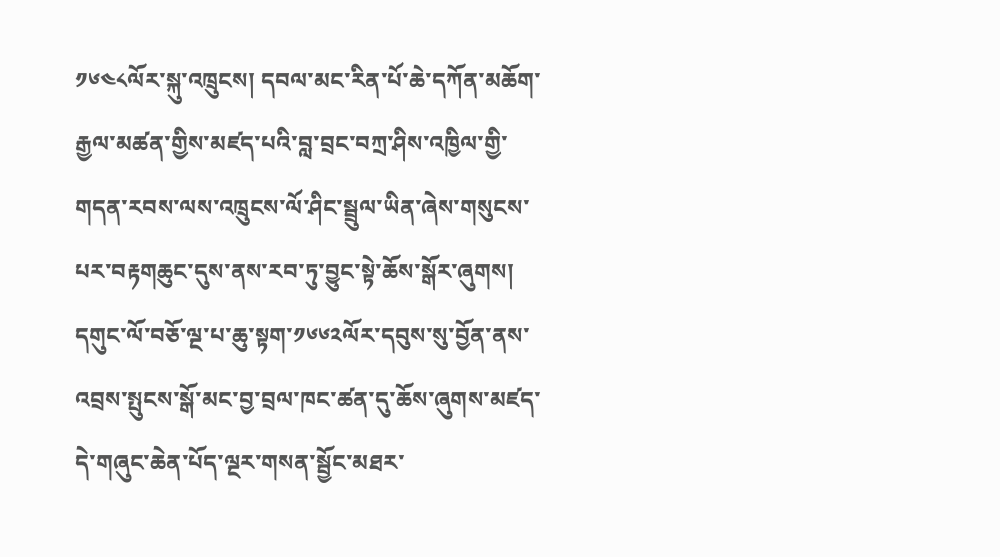༡༦༤༨ལོར་སྐུ་འཁྲུངས། དབལ་མང་རིན་པོ་ཆེ་དཀོན་མཆོག་རྒྱལ་མཚན་གྱིས་མཛད་པའི་བླ་བྲང་བཀྲ་ཤིས་འཁྱིལ་གྱི་གདན་རབས་ལས་འཁྲུངས་ལོ་ཤིང་སྦྲུལ་ཡིན་ཞེས་གསུངས་པར་བརྟགཆུང་དུས་ནས་རབ་ཏུ་བྱུང་སྟེ་ཆོས་སྒོར་ཞུགས། དགུང་ལོ་བཅོ་ལྔ་པ་ཆུ་སྟག་༡༦༦༢ལོར་དབུས་སུ་བྱོན་ནས་འབྲས་སྤུངས་སྒོ་མང་བྱ་བྲལ་ཁང་ཚན་དུ་ཆོས་ཞུགས་མཛད་དེ་གཞུང་ཆེན་པོད་ལྔར་གསན་སྦྱོང་མཐར་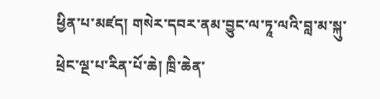ཕྱིན་པ་མཛད། གསེར་དབར་ནམ་བྱུང་ལ་ཏཱ་ལའི་བླ་མ་སྐུ་ཕྲེང་ལྔ་པ་རིན་པོ་ཆེ། ཁྲི་ཆེན་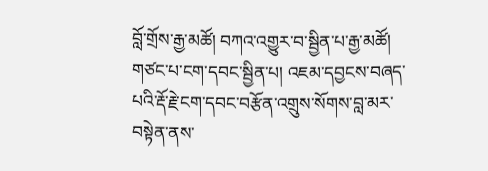བློ་གྲོས་རྒྱ་མཚོ། བཀའ་འགྱུར་བ་སྦྱིན་པ་རྒྱ་མཚོ། གཙང་པ་ངག་དབང་སྦྱིན་པ། འཇམ་དབྱངས་བཞད་པའི་རྡོ་རྗེ་ངག་དབང་བརྩོན་འགྲུས་སོགས་བླ་མར་བསྟེན་ནས་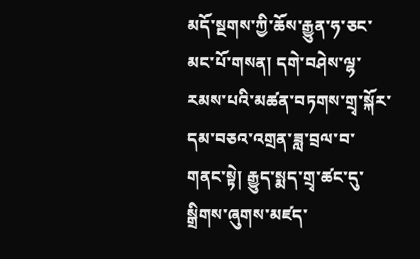མདོ་སྔགས་ཀྱི་ཆོས་རྒྱུན་ཧ་ཅང་མང་པོ་གསན། དགེ་བཤེས་ལྷ་རམས་པའི་མཚན་བཏགས་གྲྭ་སྐོར་དམ་བཅའ་འགྲན་ཟླ་བྲལ་བ་གནང་སྟེ། རྒྱུད་སྨད་གྲྭ་ཚང་དུ་སྒྲིགས་ཞུགས་མཛད་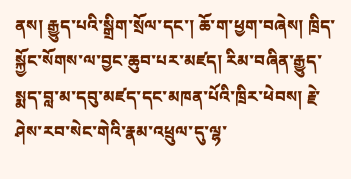ནས། རྒྱུད་པའི་སྒྲིག་སྲོལ་དང་། ཆོ་ག་ཕྱག་བཞེས། ཁྲིད་སྐྱོང་སོགས་ལ་བྱང་ཆུབ་པར་མཛད། རིམ་བཞིན་རྒྱུད་སྨད་བླ་མ་དབུ་མཛད་དང་མཁན་པོའི་ཁྲིར་ཕེབས། རྗེ་ཤེས་རབ་སེང་གེའི་རྣམ་འཕྲུལ་དུ་ལྷ་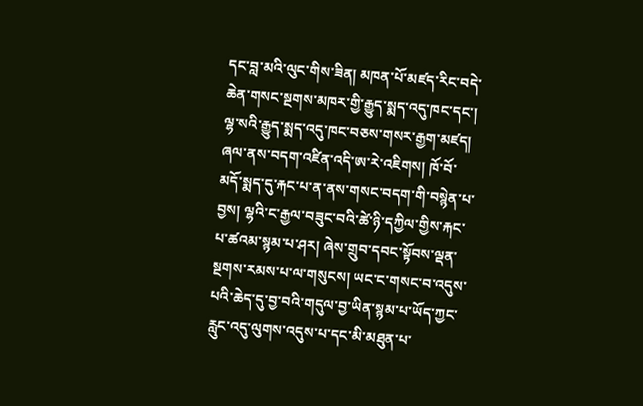དང་བླ་མའི་ལུང་གིས་ཟིན། མཁན་པོ་མཛད་རིང་བདེ་ཆེན་གསང་སྔགས་མཁར་གྱི་རྒྱུད་སྨད་འདུ་ཁང་དང་། ལྷ་སའི་རྒྱུད་སྨད་འདུ་ཁང་བཅས་གསར་རྒྱག་མཛད། ཞལ་ནས་བདག་འཛིན་འདི་ཨ་རེ་འཇིགས། ཁོ་བོ་མདོ་སྨད་དུ་རྐང་པ་ན་ནས་གསང་བདག་གི་བསྙེན་པ་བྱས། ལྷའི་ང་རྒྱལ་བཟུང་བའི་ཚེ་ཉི་དཀྱིལ་གྱིས་རྐང་པ་ཚའམ་སྙམ་པ་ཤར། ཞེས་གྲུབ་དབང་སྟོབས་ལྡན་སྔགས་རམས་པ་ལ་གསུངས། ཡང་ང་གསང་བ་འདུས་པའི་ཆེད་དུ་བྱ་བའི་གདུལ་བྱ་ཡིན་སྙམ་པ་ཡོད་ཀྱང་རླུང་འདུ་ལུགས་འདུས་པ་དང་མི་མཐུན་པ་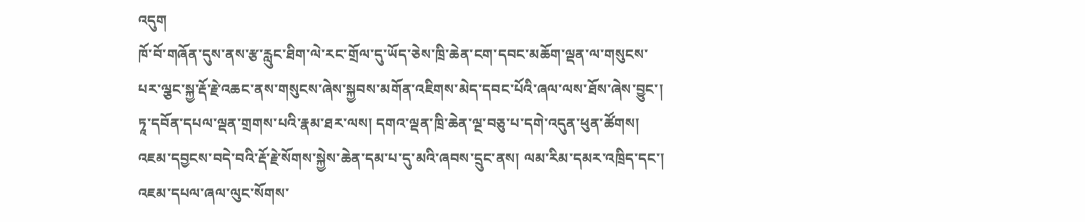འདུག
ཁོ་བོ་གཞོན་དུས་ནས་རྩ་རླུང་ཐིག་ལེ་རང་གྲོལ་དུ་ཡོད་ཅེས་ཁྲི་ཆེན་ངག་དབང་མཆོག་ལྡན་ལ་གསུངས་པར་ལྕང་སྐྱ་རྡོ་རྗེ་འཆང་ནས་གསུངས་ཞེས་སྐྱབས་མགོན་འཇིགས་མེད་དབང་པོའི་ཞལ་ལས་ཐོས་ཞེས་བྱུང་། ཏཱ་དབོན་དཔལ་ལྡན་གྲགས་པའི་རྣམ་ཐར་ལས། དགའ་ལྡན་ཁྲི་ཆེན་ལྔ་བཅུ་པ་དགེ་འདུན་ཕུན་ཚོགས། འཇམ་དབྱངས་བདེ་བའི་རྡོ་རྗེ་སོགས་སྐྱེས་ཆེན་དམ་པ་དུ་མའི་ཞབས་དྲུང་ནས། ལམ་རིམ་དམར་འཁྲིད་དང་། འཇམ་དཔལ་ཞལ་ལུང་སོགས་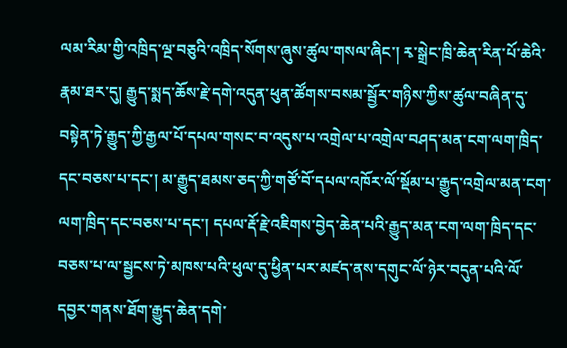ལམ་རིམ་གྱི་འཁྲིད་ལྔ་བཅུའི་འཁྲིད་སོགས་ཞུས་ཚུལ་གསལ་ཞིང་། རྭ་སྒྲེང་ཁྲི་ཆེན་རིན་པོ་ཆེའི་རྣམ་ཐར་དུ། རྒྱུད་སྨད་ཆོས་རྗེ་དགེ་འདུན་ཕུན་ཚོགས་བསམ་སྦྱོར་གཉིས་ཀྱིས་ཚུལ་བཞིན་དུ་བསྟེན་ཏེ་རྒྱུད་ཀྱི་རྒྱལ་པོ་དཔལ་གསང་བ་འདུས་པ་འགྲེལ་པ་འགྲེལ་བཤད་མན་ངག་ལག་ཁྲིད་དང་བཅས་པ་དང་། མ་རྒྱུད་ཐམས་ཅད་ཀྱི་གཙོ་བོ་དཔལ་འཁོར་ལོ་སྡོམ་པ་རྒྱུད་འགྲེལ་མན་ངག་ལག་ཁྲིད་དང་བཅས་པ་དང་། དཔལ་རྡོ་རྗེ་འཇིགས་བྱེད་ཆེན་པའི་རྒྱུད་མན་ངག་ལག་ཁྲིད་དང་བཅས་པ་ལ་སྦྱངས་ཏེ་མཁས་པའི་ཕུལ་དུ་ཕྱིན་པར་མཛད་ནས་དགུང་ལོ་ཉེར་བདུན་པའི་ལོ་དབྱར་གནས་ཐོག་རྒྱུད་ཆེན་དགེ་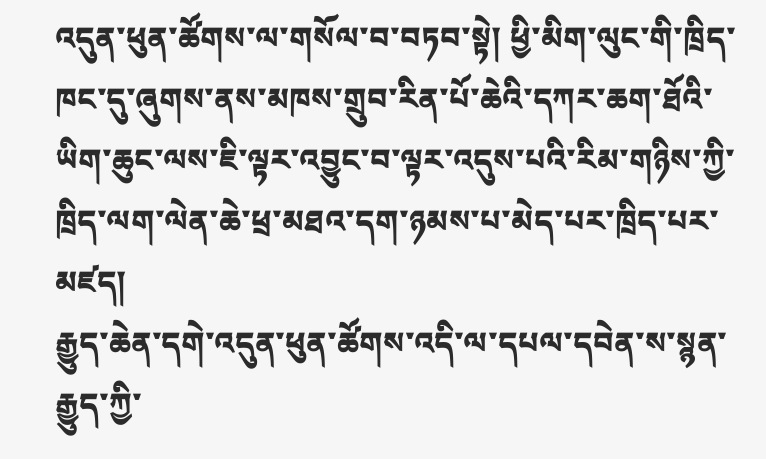འདུན་ཕུན་ཚོགས་ལ་གསོལ་བ་བཏབ་སྟེ། ཕྱི་མིག་ལུང་གི་ཁྲིད་ཁང་དུ་ཞུགས་ནས་མཁས་གྲུབ་རིན་པོ་ཆེའི་དཀར་ཆག་ཐོའི་ཡིག་ཆུང་ལས་ཇི་ལྟར་འབྱུང་བ་ལྟར་འདུས་པའི་རིམ་གཉིས་ཀྱི་ཁྲིད་ལག་ལེན་ཆེ་ཕྲ་མཐའ་དག་ཉམས་པ་མེད་པར་ཁྲིད་པར་མཛད།
རྒྱུད་ཆེན་དགེ་འདུན་ཕུན་ཚོགས་འདི་ལ་དཔལ་དབེན་ས་སྙན་རྒྱུད་ཀྱི་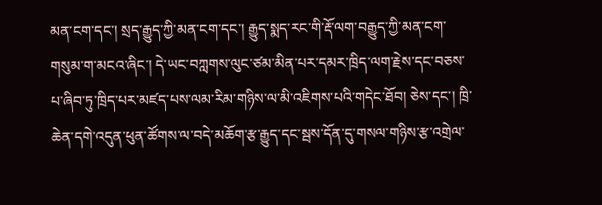མན་ངག་དང་། སྲད་རྒྱུད་ཀྱི་མན་ངག་དང་། རྒྱུད་སྨད་རང་གི་རྡོ་ལག་བརྒྱུད་ཀྱི་མན་ངག་གསུམ་ག་མངའ་ཞིང་། དེ་ཡང་བཀླགས་ལུང་ཙམ་མིན་པར་དམར་ཁྲིད་ལག་རྗེས་དང་བཅས་པ་ཞིབ་ཏུ་ཁྲིད་པར་མཛད་པས་ལམ་རིམ་གཉིས་ལ་མི་འཇིགས་པའི་གདེང་ཐོབ། ཅེས་དང་། ཁྲི་ཆེན་དགེ་འདུན་ཕུན་ཚོགས་ལ་བདེ་མཆོག་རྩ་རྒྱུད་དང་སྦས་དོན་དུ་གསལ་གཉིས་རྩ་འགྲེལ་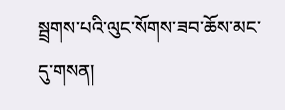སྦྲགས་པའི་ལུང་སོགས་ཟབ་ཆོས་མང་དུ་གསན།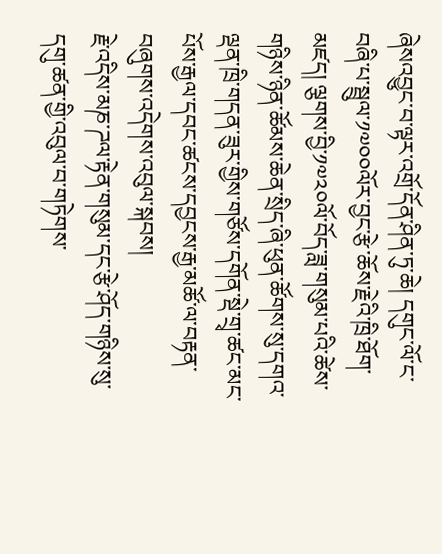ཞེསའབྱུང་བ་ལྟར་འགྲོ་དོན་ཤིན་ཏུ་ཆེ། དགུང་ལོ་ང་བཞི་པ་སྦྲུལ་༡༧༠༠ལོར་བྱང་རྩེ་ཆོས་རྗེའི་ཁྲི་ཐོག་མཛད། ལྕགས་བྱི་༡༧༢༠ལོ་བོད་ཟླ་གསུམ་པའི་ཚེས་གཉིས་ཉིན་ཚོམས་ཆེན་སྲིད་ཞི་ཕུན་ཚོགས་སུ་དགའ་ལྡན་ཁྲི་གདན་ཟུར་གྱིས་གཙོས་དགོན་སྡེ་གྲྭ་ཚང་མང་པོས་རྒྱལ་དབང་ཚངས་དབྱངས་རྒྱ་མཚོ་ལ་བརྟན་བཞུགས་འདེགས་འབུལ་སྐབས།
རྗེ་འདིས་མཎ་ཌལ་རྟེན་གསུམ་དང་རྩེ་ཤོད་གཉིས་སུ་དགུ་ཚན་གྱི་འབུལ་བ་གཏེགས་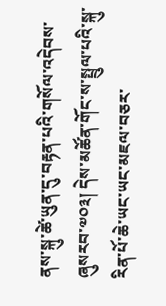ནས་སྐུ་ཚེ་ཡུན་དུ་བརྟན་པའི་གསོལ་འདེབས་ཞུསརབ་༧༠༣། དེས་མཚོན་གོང་ས་སྤྲུལ་པའི་སྐུ་རིན་པོ་ཆེ་ཡང་ཡང་མཇལ་བཅར་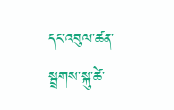དང་འབུལ་ཚན་སྦྲགས་སྐུ་ཚེ་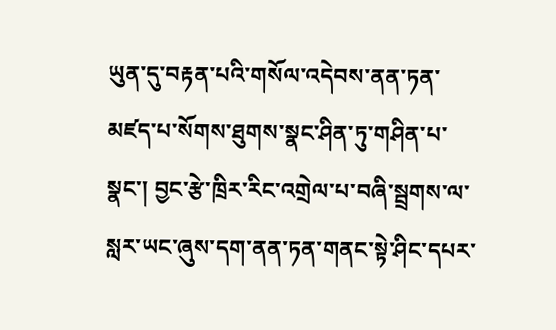ཡུན་དུ་བརྟན་པའི་གསོལ་འདེབས་ནན་ཏན་མཛད་པ་སོགས་ཐུགས་སྣང་ཤིན་ཏུ་གཤིན་པ་སྣང་། བྱང་རྩེ་ཁྲིར་རིང་འགྲེལ་པ་བཞི་སྦྲགས་ལ་སླར་ཡང་ཞུས་དག་ནན་ཏན་གནང་སྟེ་ཤིང་དཔར་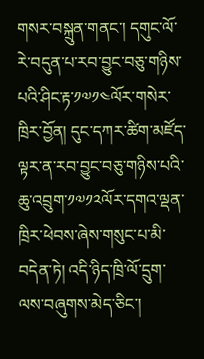གསར་བསྐྲུན་གནང་། དགུང་ལོ་རེ་བདུན་པ་རབ་བྱུང་བཅུ་གཉིས་པའི་ཤིང་རྟ་༡༧༡༤ལོར་གསེར་ཁྲིར་བྱོན། དུང་དཀར་ཚིག་མཛོད་ལྟར་ན་རབ་བྱུང་བཅུ་གཉིས་པའི་ཆུ་འབྲུག་༡༧༡༢ལོར་དགའ་ལྡན་ཁྲིར་ཕེབས་ཞེས་གསུང་པ་མི་བདེན་ཏེ། འདི་ཉིད་ཁྲི་ལོ་དྲུག་ལས་བཞུགས་མེད་ཅིང་།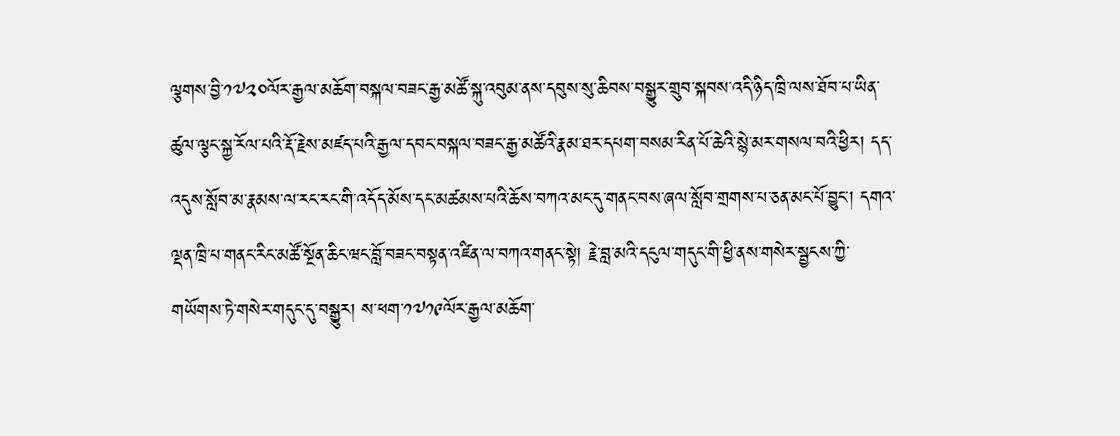ལྕགས་བྱི་༡༧༢༠ལོར་རྒྱལ་མཆོག་བསྐལ་བཟང་རྒྱ་མཚོ་སྐུ་འབུམ་ནས་དབུས་སུ་ཆིབས་བསྒྱུར་གྲུབ་སྐབས་འདི་ཉིད་ཁྲི་ལས་ཐོབ་པ་ཡིན་ཚུལ་ལྕང་སྐྱ་རོལ་པའི་རྡོ་རྗེས་མཛད་པའི་རྒྱལ་དབང་བསྐལ་བཟང་རྒྱ་མཚོའི་རྣམ་ཐར་དཔག་བསམ་རིན་པོ་ཆེའི་སྙེ་མར་གསལ་བའི་ཕྱིར། དད་འདུས་སློབ་མ་རྣམས་ལ་རང་རང་གི་འདོད་མོས་དང་མཚམས་པའི་ཆོས་བཀའ་མང་དུ་གནང་བས་ཞལ་སློབ་གྲགས་པ་ཅན་མང་པོ་བྱུང་། དགའ་ལྡན་ཁྲི་པ་གནང་རིང་མཚོ་སྔོན་ཆིང་ཝང་བློ་བཟང་བསྟན་འཛིན་ལ་བཀའ་གནང་སྟེ། རྗེ་བླ་མའི་དངུལ་གདུང་གི་ཕྱི་ནས་གསེར་སྦྱངས་ཀྱི་གཡོགས་ཏེ་གསེར་གདུང་དུ་བསྒྱུར། ས་ཕག་༡༧༡༩ལོར་རྒྱལ་མཆོག་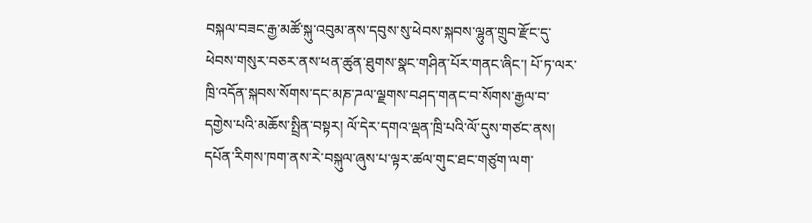བསྐལ་བཟང་རྒྱ་མཚོ་སྐུ་འབུམ་ནས་དབུས་སུ་ཕེབས་སྐབས་ལྷུན་གྲུབ་རྫོང་དུ་ཕེབས་གསུར་བཅར་ནས་ཕན་ཚུན་ཐུགས་སྣང་གཤིན་པོར་གནང་ཞིང་། པོ་ཏ་ལར་ཁྲི་འདོན་སྐབས་སོགས་དང་མཎ་ཌལ་ལྗགས་བཤད་གནང་བ་སོགས་རྒྱལ་བ་དགྱེས་པའི་མཆོས་སྤྲིན་བསྟར། ལོ་དེར་དགའ་ལྡན་ཁྲི་པའི་ལོ་དུས་གཙང་ནས། དཔོན་རིགས་ཁག་ནས་རེ་བསྐུལ་ཞུས་པ་ལྟར་ཚལ་གུང་ཐང་གཙུག་ལག་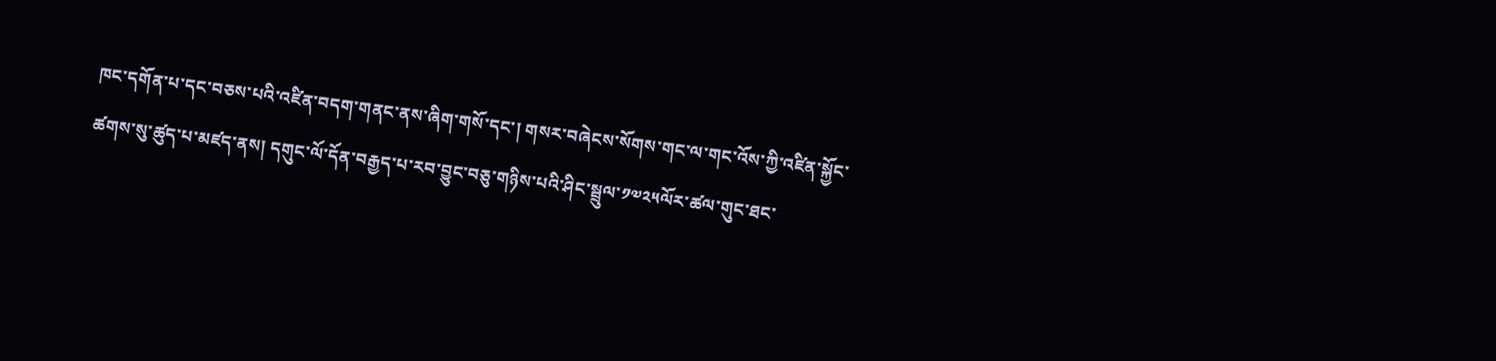ཁང་དགོན་པ་དང་བཅས་པའི་འཛིན་བདག་གནང་ནས་ཞིག་གསོ་དང་། གསར་བཞེངས་སོགས་གང་ལ་གང་འོས་ཀྱི་འཛིན་སྐྱོང་ཚགས་སུ་ཚུད་པ་མཛད་ནས། དགུང་ལོ་དོན་བརྒྱད་པ་རབ་བྱུང་བཅུ་གཉིས་པའི་ཤིང་སྦྲུལ་༡༧༢༥ལོར་ཚལ་གུང་ཐང་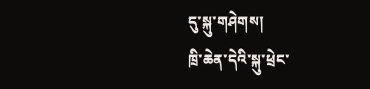དུ་སྐུ་གཤེགས།
ཁྲི་ཆེན་དེའི་སྐུ་ཕྲེང་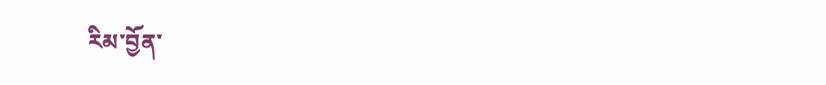རིམ་བྱོན་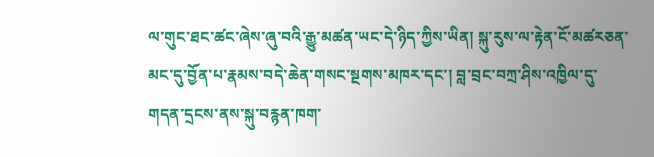ལ་གུང་ཐང་ཚང་ཞེས་ཞུ་བའི་རྒྱུ་མཚན་ཡང་དེ་ཉིད་ཀྱིས་ཡིན། སྐུ་རུས་ལ་རྟེན་ངོ་མཚརཅན་མང་དུ་བྱོན་པ་རྣམས་བདེ་ཆེན་གསང་སྔགས་མཁར་དང་། བླ་བྲང་བཀྲ་ཤིས་འཁྱིལ་དུ་གདན་དྲངས་ནས་སྐུ་བརྙན་ཁག་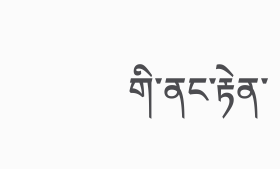གི་ནང་རྟེན་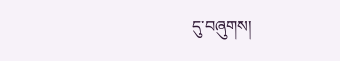དུ་བཞུགས།